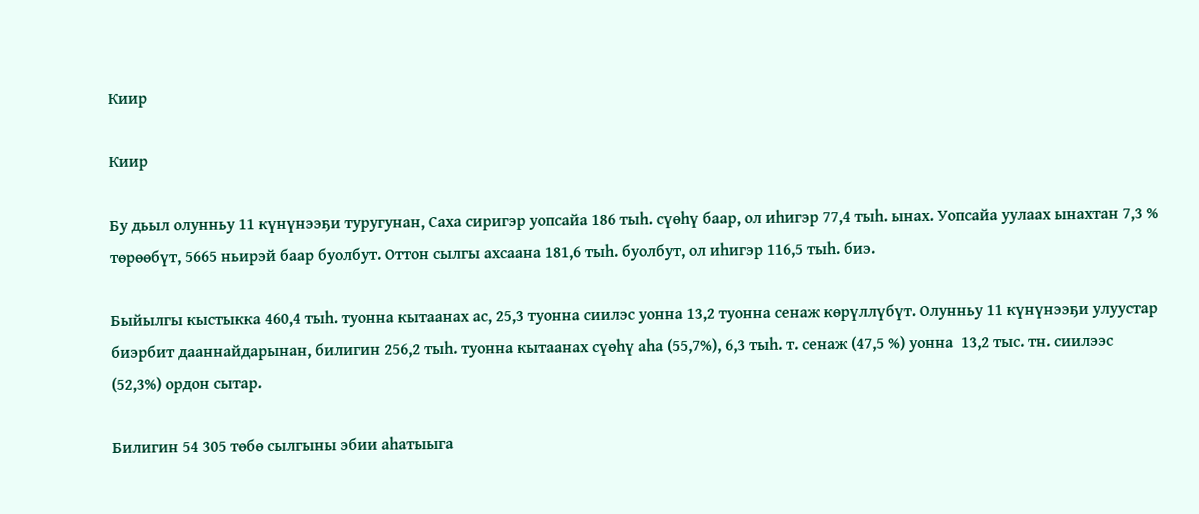Киир

Киир

Бу дьыл олунньу 11 күнүнээҕи туругунан, Саха сиригэр уопсайа 186 тыһ. сүөһү баар, ол иһигэр 77,4 тыһ. ынах. Уопсайа уулаах ынахтан 7,3 % төрөөбүт, 5665 ньирэй баар буолбут. Оттон сылгы ахсаана 181,6 тыһ. буолбут, ол иһигэр 116,5 тыһ. биэ.

Быйылгы кыстыкка 460,4 тыһ. туонна кытаанах ас, 25,3 туонна сиилэс уонна 13,2 туонна сенаж көрүллүбүт. Олунньу 11 күнүнээҕи улуустар биэрбит дааннайдарынан, билигин 256,2 тыһ. туонна кытаанах сүөһү аһа (55,7%), 6,3 тыһ. т. сенаж (47,5 %) уонна  13,2 тыс. тн. сиилээс (52,3%) ордон сытар.

Билигин 54 305 төбө сылгыны эбии аһатыыга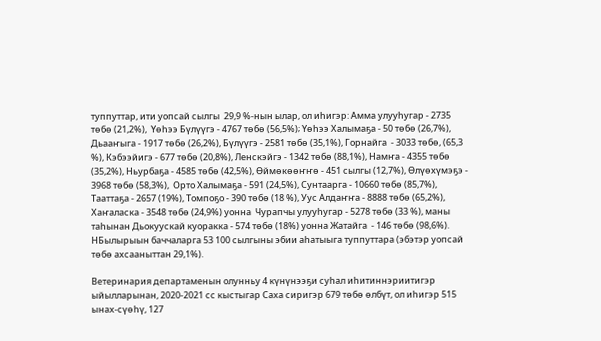туппуттар, ити уопсай сылгы  29,9 %-нын ылар, ол иһигэр: Амма улууһугар - 2735 төбө (21,2%),  Үөһээ Бүлүүгэ - 4767 төбө (56,5%); Үөһээ Халымаҕа - 50 төбө (26,7%), Дьааҥыга - 1917 төбө (26,2%), Бүлүүгэ - 2581 төбө (35,1%), Горнайга  - 3033 төбө, (65,3 %), Кэбээйигэ - 677 төбө (20,8%), Ленскэйгэ - 1342 төбө (88,1%), Намҥа - 4355 төбө (35,2%), Ньурбаҕа - 4585 төбө (42,5%), Өймөкөөҥҥө - 451 сылгы (12,7%), Өлүөхүмэҕэ - 3968 төбө (58,3%),  Орто Халымаҕа - 591 (24,5%), Сунтаарга - 10660 төбө (85,7%), Тааттаҕа - 2657 (19%), Томпоҕо - 390 төбө (18 %), Уус Алдаҥҥа - 8888 төбө (65,2%), Хаҥаласка - 3548 төбө (24,9%) уонна  Чурапчы улууһугар - 5278 төбө (33 %), маны таһынан Дьокуускай куоракка - 574 төбө (18%) уонна Жатайга  - 146 төбө (98,6%). НБылырыын баччаларга 53 100 сылгыны эбии аһатыыга туппуттара (эбэтэр уопсай төбө ахсааныттан 29,1%).

Ветеринария департаменын олунньу 4 күнүнээҕи суһал иһитиннэриитигэр ыйылларынан, 2020-2021 сс кыстыгар Саха сиригэр 679 төбө өлбүт, ол иһигэр 515 ынах-сүөһү, 127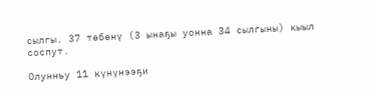сылгы. 37 төбөнү (3 ынаҕы уонна 34 сылгыны) кыыл соспут.

Олунньу 11 күнүнээҕи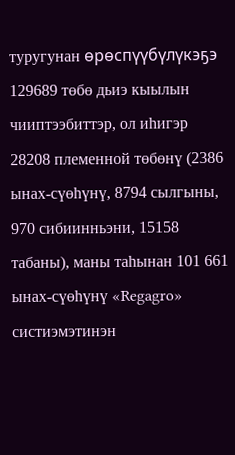туругунан өрөспүүбүлүкэҕэ 129689 төбө дьиэ кыылын чииптээбиттэр, ол иһигэр 28208 племенной төбөнү (2386 ынах-сүөһүнү, 8794 сылгыны, 970 сибиинньэни, 15158 табаны), маны таһынан 101 661 ынах-сүөһүнү «Regagro» систиэмэтинэн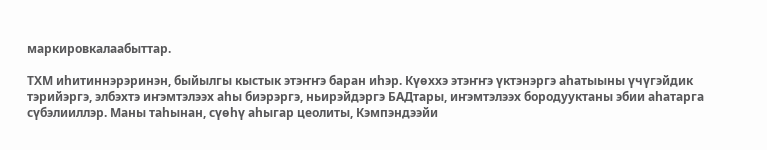маркировкалаабыттар.

ТХМ иһитиннэрэринэн, быйылгы кыстык этэҥҥэ баран иһэр. Күөххэ этэҥҥэ үктэнэргэ аһатыыны үчүгэйдик тэрийэргэ, элбэхтэ иҥэмтэлээх аһы биэрэргэ, ньирэйдэргэ БАДтары, иҥэмтэлээх бородууктаны эбии аһатарга сүбэлииллэр. Маны таһынан, сүөһү аһыгар цеолиты, Кэмпэндээйи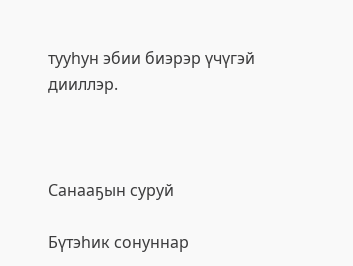тууһун эбии биэрэр үчүгэй дииллэр.



Санааҕын суруй

Бүтэһик сонуннар